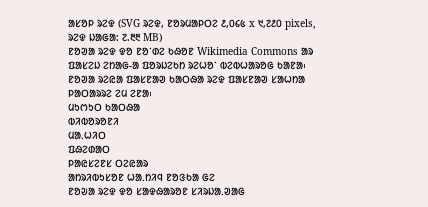ᱟᱥᱚᱞ ᱨᱮᱫ (SVG ᱨᱮᱫ, ᱱᱚᱨᱢᱟᱞᱛᱮ ᱒,᱐᱔᱕ x ᱑,᱗᱒᱐ pixels, ᱨᱮᱫ ᱡᱟᱜᱟ: ᱗.᱓᱓ MB)
ᱱᱚᱣᱟ ᱨᱮᱫ ᱫᱚ ᱱᱚᱸᱰᱮ ᱠᱷᱚᱱ Wikimedia Commons ᱟᱨ ᱯᱟᱥᱮᱡ ᱮᱴᱟᱜ-ᱟ ᱯᱚᱨᱡᱮᱠᱴ ᱨᱮᱦᱚᱸ ᱵᱮᱵᱦᱟᱨᱚᱜ ᱠᱟᱱᱟ᱾ ᱱᱚᱣᱟ ᱨᱮᱭᱟ ᱯᱟᱥᱱᱟᱣ ᱠᱟᱛᱷᱟ ᱨᱮᱫ ᱯᱟᱥᱱᱟᱣ ᱥᱟᱦᱴᱟ ᱞᱟᱛᱟᱨᱨᱮ ᱮᱢ ᱮᱱᱟ᱾
ᱢᱩᱬᱩᱛ ᱠᱟᱛᱷᱟ
ᱵᱤᱵᱚᱨᱚᱱᱤ
ᱢᱟᱹᱦᱤᱛ
ᱯᱷᱮᱰᱟᱛ
ᱞᱟᱭᱥᱮᱱᱥ ᱛᱮᱭᱟᱨ
ᱟᱴᱨᱤᱵᱩᱥᱚᱱ ᱦᱟᱹᱴᱤᱧ ᱱᱚᱝᱠᱟ ᱜᱮ
ᱱᱚᱶᱟ ᱨᱮᱫ ᱫᱚ ᱥᱟᱫᱷᱟᱨᱚᱱ ᱥᱤᱨᱡᱟᱹᱣᱟᱜ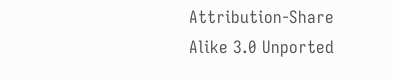Attribution-Share Alike 3.0 Unported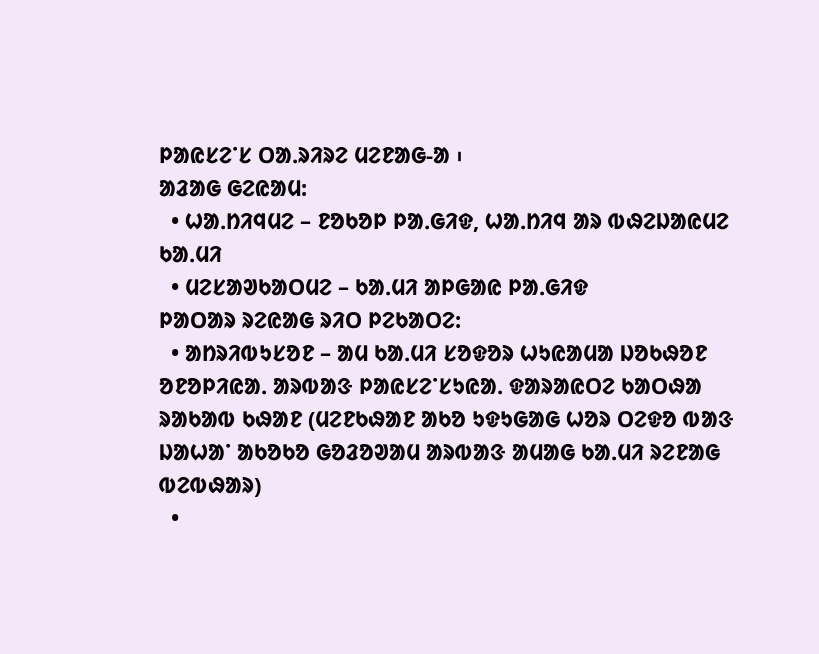ᱞᱟᱭᱥᱮᱸᱥ ᱛᱟᱹᱨᱤᱨᱮ ᱢᱮᱱᱟᱜ-ᱟ ᱾
ᱟᱲᱟᱜ ᱜᱮᱭᱟᱢ:
  • ᱦᱟᱹᱴᱤᱧᱢᱮ – ᱱᱚᱠᱚᱞ ᱞᱟᱹᱜᱤᱫ, ᱦᱟᱹᱴᱤᱧ ᱟᱨ ᱵᱷᱮᱡᱟᱭᱢᱮ ᱠᱟᱹᱢᱤ
  • ᱢᱮᱥᱟᱣᱠᱟᱛᱢᱮ – ᱠᱟᱹᱢᱤ ᱟᱞᱜᱟᱭ ᱞᱟᱹᱜᱤᱫ
ᱞᱟᱛᱟᱨ ᱨᱮᱭᱟᱜ ᱨᱤᱛ ᱞᱮᱠᱟᱛᱮ:
  • ᱟᱴᱨᱤᱵᱩᱥᱚᱱ – ᱟᱢ ᱠᱟᱹᱢᱤ ᱥᱚᱫᱚᱨ ᱦᱩᱭᱟᱢᱟ ᱡᱚᱠᱷᱚᱱ ᱚᱱᱚᱞᱤᱭᱟᱹ ᱟᱨᱵᱟᱝ ᱞᱟᱭᱥᱮᱸᱥᱩᱭᱟᱹ ᱫᱟᱨᱟᱭᱛᱮ ᱠᱟᱛᱷᱟ ᱨᱟᱠᱟᱵ ᱠᱷᱟᱱ (ᱢᱮᱱᱠᱷᱟᱱ ᱟᱠᱚ ᱩᱫᱩᱜᱟᱜ ᱦᱚᱨ ᱛᱮᱫᱚ ᱵᱟᱝ ᱡᱟᱦᱟᱸ ᱟᱠᱚᱠᱚ ᱜᱚᱲᱚᱣᱟᱢ ᱟᱨᱵᱟᱝ ᱟᱢᱟᱜ ᱠᱟᱹᱢᱤ ᱨᱮᱱᱟᱜ ᱵᱮᱵᱷᱟᱨ)
  •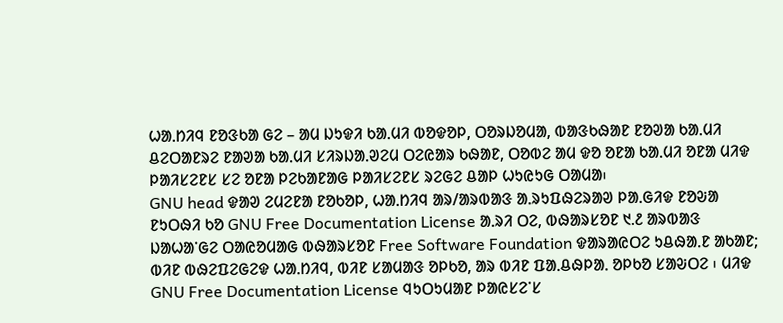ᱦᱟᱹᱴᱤᱧ ᱱᱚᱝᱠᱟ ᱜᱮ – ᱟᱢ ᱡᱩᱫᱤ ᱠᱟᱹᱢᱤ ᱵᱚᱫᱚᱞ, ᱛᱚᱨᱡᱚᱢᱟ, ᱵᱟᱝᱠᱷᱟᱱ ᱱᱚᱣᱟ ᱠᱟᱹᱢᱤ ᱪᱮᱛᱟᱱᱨᱮ ᱱᱟᱣᱟ ᱠᱟᱹᱢᱤ ᱥᱤᱨᱡᱟᱹᱣᱮᱢ ᱛᱮᱭᱟᱨ ᱠᱷᱟᱱ, ᱛᱚᱵᱮ ᱟᱢ ᱫᱚ ᱚᱱᱟ ᱠᱟᱹᱢᱤ ᱚᱱᱟ ᱢᱤᱫ ᱞᱟᱤᱥᱮᱱᱥ ᱥᱮ ᱚᱱᱟ ᱞᱮᱠᱟᱱᱟᱜ ᱞᱟᱤᱥᱮᱱᱥ ᱨᱮᱜᱮ ᱪᱟᱞ ᱦᱩᱭᱩᱜ ᱛᱟᱢᱟ᱾
GNU head ᱫᱟᱣ ᱮᱢᱮᱱᱟ ᱱᱚᱠᱚᱞ, ᱦᱟᱹᱴᱤᱧ ᱟᱨ/ᱟᱨᱵᱟᱝ ᱟᱹᱨᱩᱯᱷᱮᱨᱟᱣ ᱞᱟᱹᱜᱤᱫ ᱱᱚᱶᱟ ᱱᱩᱛᱷᱤ ᱠᱚ GNU Free Documentation License ᱟᱹᱨᱤ ᱛᱮ, ᱵᱷᱟᱨᱥᱚᱱ ᱑.᱒ ᱟᱨᱵᱟᱝ ᱡᱟᱦᱟᱸᱜᱮ ᱛᱟᱭᱚᱢᱟᱜ ᱵᱷᱟᱨᱥᱚᱱ Free Software Foundation ᱫᱟᱨᱟᱭᱛᱮ ᱩᱪᱷᱟᱹᱱ ᱟᱠᱟᱱ; ᱵᱤᱱ ᱵᱷᱮᱯᱮᱜᱮᱫ ᱦᱟᱹᱴᱤᱧ, ᱵᱤᱱ ᱥᱟᱢᱟᱝ ᱚᱞᱠᱚ, ᱟᱨ ᱵᱤᱱ ᱯᱟᱹᱪᱷᱞᱟᱹ ᱚᱞᱠᱚ ᱥᱟᱶᱛᱮ ᱾ ᱢᱤᱫ GNU Free Documentation License ᱧᱩᱛᱩᱢᱟᱱ ᱞᱟᱭᱥᱮᱸᱥ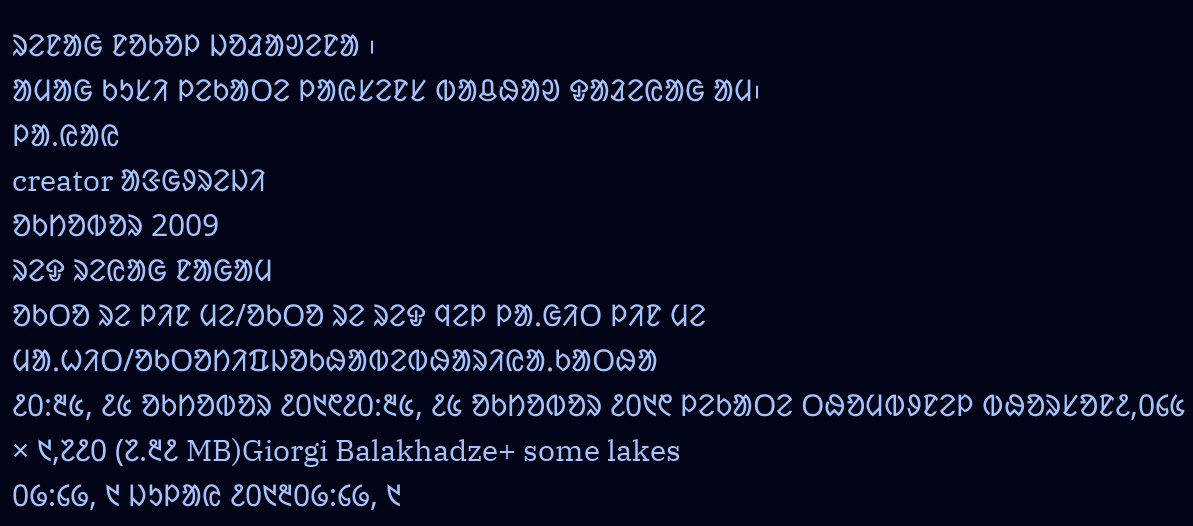ᱨᱮᱱᱟᱜ ᱱᱚᱠᱚᱞ ᱡᱚᱲᱟᱣᱮᱱᱟ ᱾
ᱟᱢᱟᱜ ᱠᱩᱥᱤ ᱞᱮᱠᱟᱛᱮ ᱞᱟᱭᱥᱮᱱᱥ ᱵᱟᱪᱷᱟᱣ ᱫᱟᱲᱮᱭᱟᱜ ᱟᱢ᱾
ᱞᱟ.ᱭᱟᱭ
creator ᱟᱝᱜᱽᱨᱮᱡᱤ
ᱚᱠᱴᱚᱵᱚᱨ 2009
ᱨᱮᱫ ᱨᱮᱭᱟᱜ ᱱᱟᱜᱟᱢ
ᱚᱠᱛᱚ ᱨᱮ ᱞᱤᱱ ᱢᱮ/ᱚᱠᱛᱚ ᱨᱮ ᱨᱮᱫ ᱧᱮᱞ ᱞᱟᱹᱜᱤᱛ ᱞᱤᱱ ᱢᱮ
ᱢᱟᱹᱦᱤᱛ/ᱚᱠᱛᱚᱴᱤᱯᱡᱚᱠᱷᱟᱵᱮᱵᱷᱟᱨᱤᱭᱟᱹᱠᱟᱛᱷᱟ
᱒᱐:᱓᱕, ᱒᱕ ᱚᱠᱴᱚᱵᱚᱨ ᱒᱐᱑᱖᱒᱐:᱓᱕, ᱒᱕ ᱚᱠᱴᱚᱵᱚᱨ ᱒᱐᱑᱖ ᱞᱮᱠᱟᱛᱮ ᱛᱷᱚᱢᱵᱽᱱᱮᱞ ᱵᱷᱚᱨᱥᱚᱱ᱒,᱐᱔᱕ × ᱑,᱗᱒᱐ (᱗.᱓᱒ MB)Giorgi Balakhadze+ some lakes
᱐᱙:᱔᱙, ᱑ ᱡᱩᱞᱟᱭ ᱒᱐᱑᱓᱐᱙:᱔᱙, ᱑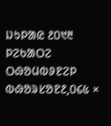ᱡᱩᱞᱟᱭ ᱒᱐᱑᱓ ᱞᱮᱠᱟᱛᱮ ᱛᱷᱚᱢᱵᱽᱱᱮᱞ ᱵᱷᱚᱨᱥᱚᱱ᱒,᱐᱔᱕ ×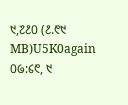᱑,᱗᱒᱐ (᱒.᱖᱑ MB)U5K0again
᱐᱙:᱔᱖, ᱑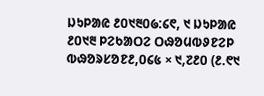ᱡᱩᱞᱟᱭ ᱒᱐᱑᱓᱐᱙:᱔᱖, ᱑ ᱡᱩᱞᱟᱭ ᱒᱐᱑᱓ ᱞᱮᱠᱟᱛᱮ ᱛᱷᱚᱢᱵᱽᱱᱮᱞ ᱵᱷᱚᱨᱥᱚᱱ᱒,᱐᱔᱕ × ᱑,᱗᱒᱐ (᱒.᱖᱑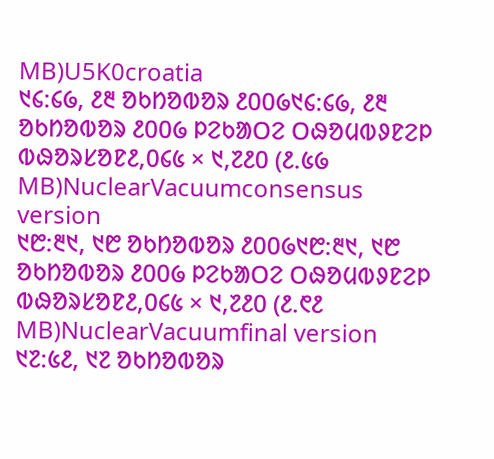MB)U5K0croatia
᱑᱔:᱔᱙, ᱒᱓ ᱚᱠᱴᱚᱵᱚᱨ ᱒᱐᱐᱙᱑᱔:᱔᱙, ᱒᱓ ᱚᱠᱴᱚᱵᱚᱨ ᱒᱐᱐᱙ ᱞᱮᱠᱟᱛᱮ ᱛᱷᱚᱢᱵᱽᱱᱮᱞ ᱵᱷᱚᱨᱥᱚᱱ᱒,᱐᱔᱕ × ᱑,᱗᱒᱐ (᱒.᱕᱙ MB)NuclearVacuumconsensus version
᱑᱘:᱓᱑, ᱑᱘ ᱚᱠᱴᱚᱵᱚᱨ ᱒᱐᱐᱙᱑᱘:᱓᱑, ᱑᱘ ᱚᱠᱴᱚᱵᱚᱨ ᱒᱐᱐᱙ ᱞᱮᱠᱟᱛᱮ ᱛᱷᱚᱢᱵᱽᱱᱮᱞ ᱵᱷᱚᱨᱥᱚᱱ᱒,᱐᱔᱕ × ᱑,᱗᱒᱐ (᱒.᱖᱒ MB)NuclearVacuumfinal version
᱑᱗:᱕᱒, ᱑᱗ ᱚᱠᱴᱚᱵᱚᱨ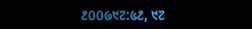᱒᱐᱐᱙᱑᱗:᱕᱒, ᱑᱗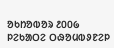ᱚᱠᱴᱚᱵᱚᱨ ᱒᱐᱐᱙ ᱞᱮᱠᱟᱛᱮ ᱛᱷᱚᱢᱵᱽᱱᱮᱞ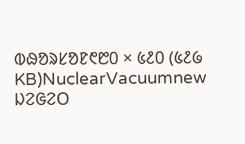ᱵᱷᱚᱨᱥᱚᱱ᱖᱘᱐ × ᱕᱒᱐ (᱕᱒᱙ KB)NuclearVacuumnew
ᱡᱮᱜᱮᱛ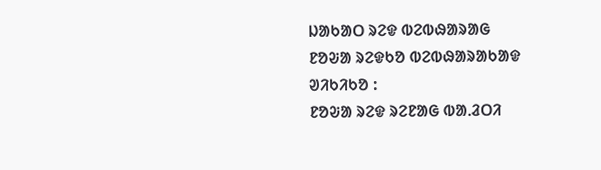ᱡᱟᱠᱟᱛ ᱨᱮᱫ ᱵᱮᱵᱷᱟᱨᱟᱜ
ᱱᱚᱶᱟ ᱨᱮᱫᱠᱚ ᱵᱮᱵᱷᱟᱨᱟᱠᱟᱫ ᱣᱤᱠᱤᱠᱚ :
ᱱᱚᱶᱟ ᱨᱮᱫ ᱨᱮᱱᱟᱜ ᱵᱟᱹᱲᱛᱤ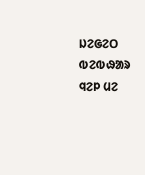ᱡᱮᱜᱮᱛ ᱵᱮᱵᱷᱟᱨ ᱧᱮᱞ ᱢᱮ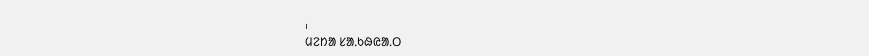᱾
ᱢᱮᱴᱟ ᱥᱟᱹᱠᱷᱭᱟᱹᱛ